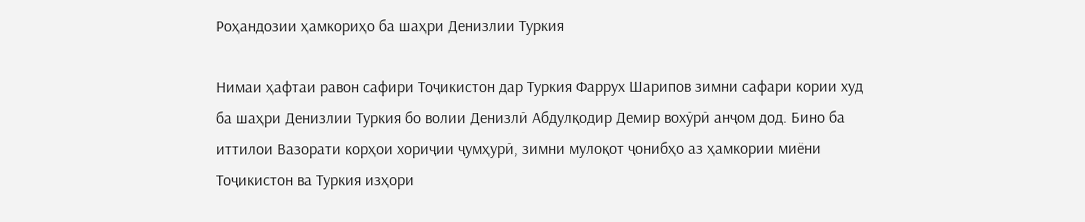Роҳандозии ҳамкориҳо ба шаҳри Денизлии Туркия

Нимаи ҳафтаи равон сафири Тоҷикистон дар Туркия Фаррух Шарипов зимни сафари кории худ ба шаҳри Денизлии Туркия бо волии Денизлӣ Абдулқодир Демир вохӯрӣ анҷом дод. Бино ба иттилои Вазорати корҳои хориҷии ҷумҳурӣ, зимни мулоқот ҷонибҳо аз ҳамкории миёни Тоҷикистон ва Туркия изҳори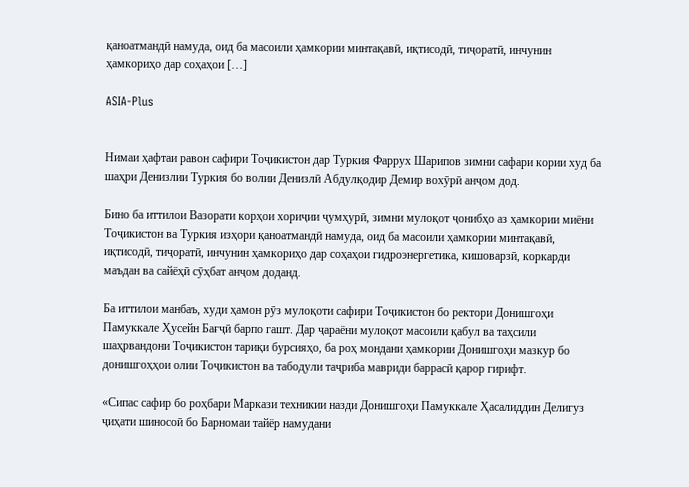қаноатмандӣ намуда, оид ба масоили ҳамкории минтақавӣ, иқтисодӣ, тиҷоратӣ, инчунин ҳамкориҳо дар соҳаҳои […]

ASIA-Plus


Нимаи ҳафтаи равон сафири Тоҷикистон дар Туркия Фаррух Шарипов зимни сафари кории худ ба шаҳри Денизлии Туркия бо волии Денизлӣ Абдулқодир Демир вохӯрӣ анҷом дод.

Бино ба иттилои Вазорати корҳои хориҷии ҷумҳурӣ, зимни мулоқот ҷонибҳо аз ҳамкории миёни Тоҷикистон ва Туркия изҳори қаноатмандӣ намуда, оид ба масоили ҳамкории минтақавӣ, иқтисодӣ, тиҷоратӣ, инчунин ҳамкориҳо дар соҳаҳои гидроэнергетика, кишоварзӣ, коркарди маъдан ва сайёҳӣ сӯҳбат анҷом доданд.

Ба иттилои манбаъ, худи ҳамон рӯз мулоқоти сафири Тоҷикистон бо ректори Донишгоҳи Памуккале Ҳусейн Бағҷӣ барпо гашт. Дар ҷараёни мулоқот масоили қабул ва таҳсили шаҳрвандони Тоҷикистон тариқи бурсияҳо, ба роҳ мондани ҳамкории Донишгоҳи мазкур бо донишгоҳҳои олии Тоҷикистон ва табодули таҷриба мавриди баррасӣ қарор гирифт.

«Сипас сафир бо роҳбари Маркази техникии назди Донишгоҳи Памуккале Ҳасалиддин Делигуз ҷиҳати шиносоӣ бо Барномаи тайёр намудани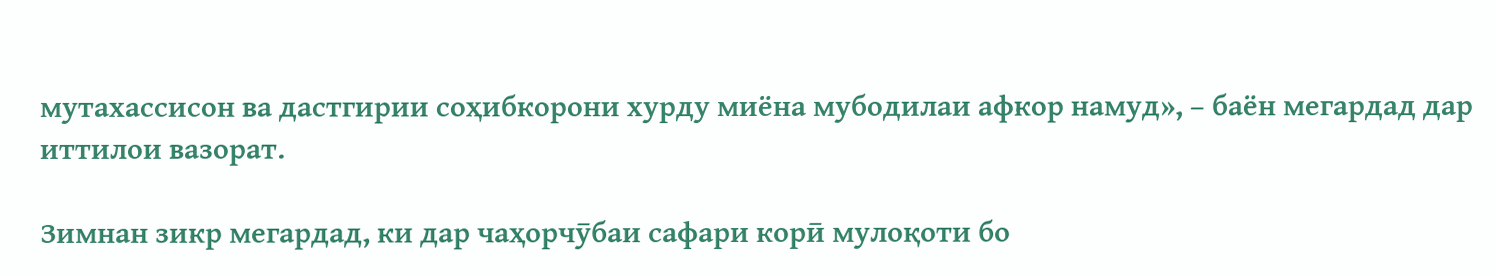мутахассисон ва дастгирии соҳибкорони хурду миёна мубодилаи афкор намуд», – баён мегардад дар иттилои вазорат.

Зимнан зикр мегардад, ки дар чаҳорчӯбаи сафари корӣ мулоқоти бо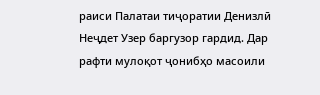раиси Палатаи тиҷоратии Денизлӣ Неҷдет Узер баргузор гардид. Дар рафти мулоқот ҷонибҳо масоили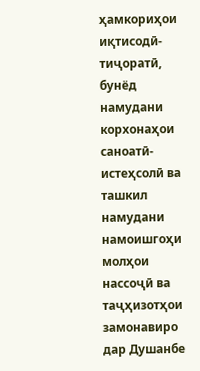ҳамкориҳои иқтисодӣ- тиҷоратӣ, бунёд намудани корхонаҳои саноатӣ- истеҳсолӣ ва ташкил намудани намоишгоҳи молҳои нассоҷӣ ва таҷҳизотҳои замонавиро дар Душанбе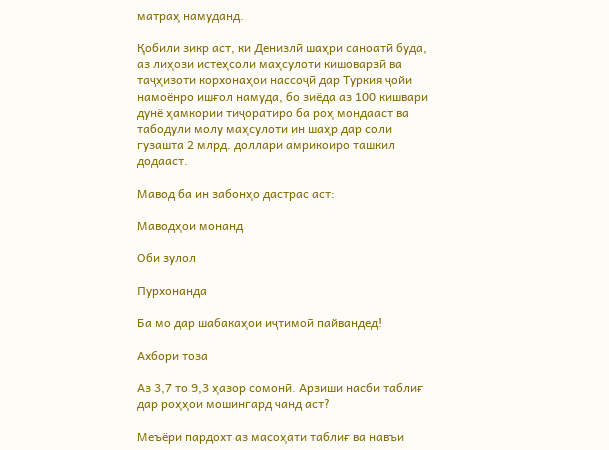матраҳ намуданд.

Қобили зикр аст, ки Денизлӣ шаҳри саноатӣ буда, аз лиҳози истеҳсоли маҳсулоти кишоварзӣ ва таҷҳизоти корхонаҳои нассоҷӣ дар Туркия ҷойи намоёнро ишғол намуда, бо зиёда аз 100 кишвари дунё ҳамкории тиҷоратиро ба роҳ мондааст ва табодули молу маҳсулоти ин шаҳр дар соли гузашта 2 млрд. доллари амрикоиро ташкил додааст.

Мавод ба ин забонҳо дастрас аст:

Маводҳои монанд

Оби зулол

Пурхонанда

Ба мо дар шабакаҳои иҷтимоӣ пайвандед!

Ахбори тоза

Аз 3,7 то 9,3 ҳазор сомонӣ. Арзиши насби таблиғ дар роҳҳои мошингард чанд аст?

Меъёри пардохт аз масоҳати таблиғ ва навъи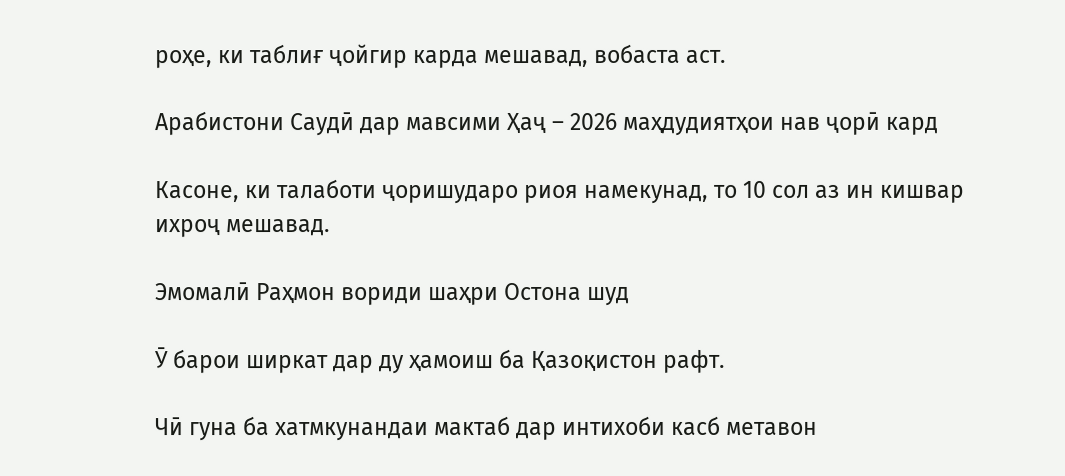роҳе, ки таблиғ ҷойгир карда мешавад, вобаста аст.

Арабистони Саудӣ дар мавсими Ҳаҷ – 2026 маҳдудиятҳои нав ҷорӣ кард

Касоне, ки талаботи ҷоришударо риоя намекунад, то 10 сол аз ин кишвар ихроҷ мешавад.

Эмомалӣ Раҳмон вориди шаҳри Остона шуд

Ӯ барои ширкат дар ду ҳамоиш ба Қазоқистон рафт.

Чӣ гуна ба хатмкунандаи мактаб дар интихоби касб метавон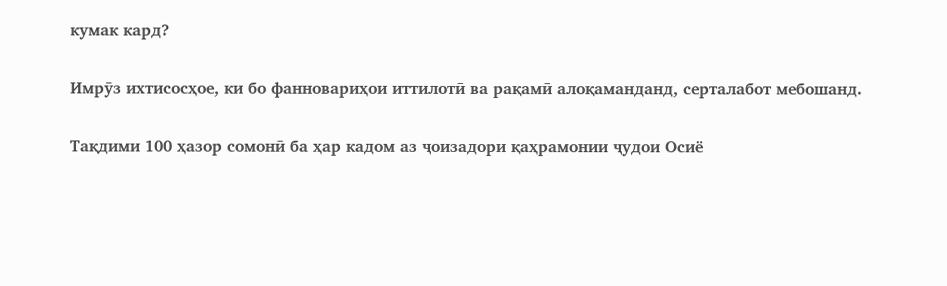кумак кард?

Имрӯз ихтисосҳое, ки бо фанновариҳои иттилотӣ ва рақамӣ алоқаманданд, серталабот мебошанд.

Тақдими 100 ҳазор сомонӣ ба ҳар кадом аз ҷоизадори қаҳрамонии ҷудои Осиё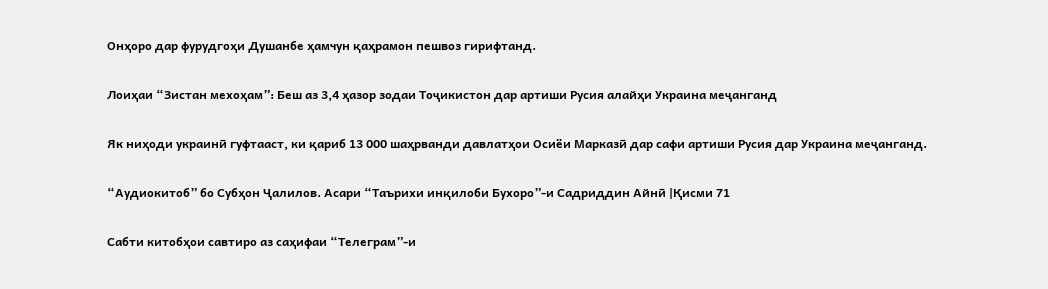Онҳоро дар фурудгоҳи Душанбе ҳамчун қаҳрамон пешвоз гирифтанд.

Лоиҳаи “Зистан мехоҳам”: Беш аз 3,4 ҳазор зодаи Тоҷикистон дар артиши Русия алайҳи Украина меҷанганд

Як ниҳоди украинӣ гуфтааст, ки қариб 13 000 шаҳрванди давлатҳои Осиёи Марказӣ дар сафи артиши Русия дар Украина меҷанганд.

“Аудиокитоб” бо Субҳон Ҷалилов. Асари “Таърихи инқилоби Бухоро”-и Садриддин Айнӣ |Қисми 71

Cабти китобҳои савтиро аз саҳифаи “Телеграм”-и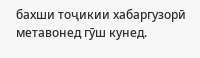бахши тоҷикии хабаргузорӣ метавонед гӯш кунед.